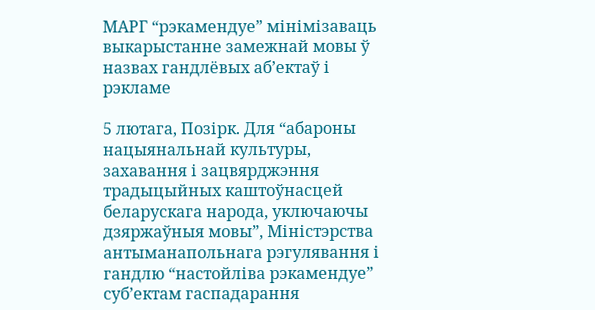МАРГ “рэкамендуе” мінімізаваць выкарыстанне замежнай мовы ў назвах гандлёвых аб’ектаў і рэкламе

5 лютага, Позірк. Для “абароны нацыянальнай культуры, захавання і зацвярджэння традыцыйных каштоўнасцей беларускага народа, уключаючы дзяржаўныя мовы”, Міністэрства антыманапольнага рэгулявання і гандлю “настойліва рэкамендуе” суб’ектам гаспадарання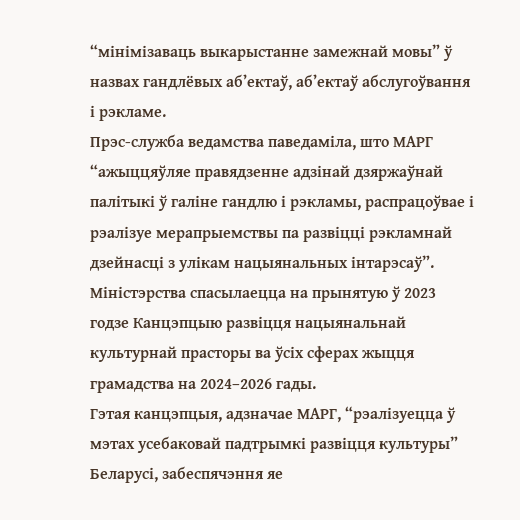“мінімізаваць выкарыстанне замежнай мовы” ў назвах гандлёвых аб’ектаў, аб’ектаў абслугоўвання і рэкламе.
Прэс-служба ведамства паведаміла, што МАРГ “ажыццяўляе правядзенне адзінай дзяржаўнай палітыкі ў галіне гандлю і рэкламы, распрацоўвае і рэалізуе мерапрыемствы па развіцці рэкламнай дзейнасці з улікам нацыянальных інтарэсаў”. Міністэрства спасылаецца на прынятую ў 2023 годзе Канцэпцыю развіцця нацыянальнай культурнай прасторы ва ўсіх сферах жыцця грамадства на 2024–2026 гады.
Гэтая канцэпцыя, адзначае МАРГ, “рэалізуецца ў мэтах усебаковай падтрымкі развіцця культуры” Беларусі, забеспячэння яе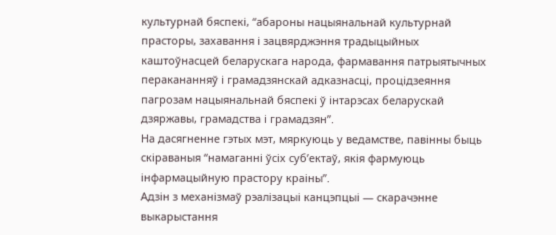культурнай бяспекі, “абароны нацыянальнай культурнай прасторы, захавання і зацвярджэння традыцыйных каштоўнасцей беларускага народа, фармавання патрыятычных перакананняў і грамадзянскай адказнасці, процідзеяння пагрозам нацыянальнай бяспекі ў інтарэсах беларускай дзяржавы, грамадства і грамадзян”.
На дасягненне гэтых мэт, мяркуюць у ведамстве, павінны быць скіраваныя “намаганні ўсіх суб’ектаў, якія фармуюць інфармацыйную прастору краіны”.
Адзін з механізмаў рэалізацыі канцэпцыі — скарачэнне выкарыстання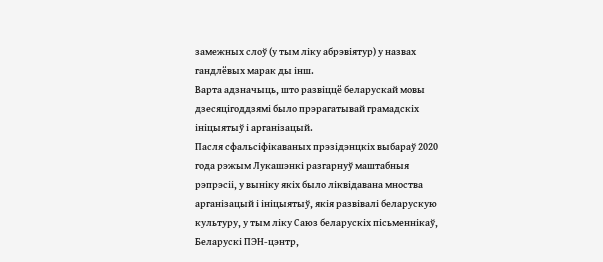замежных слоў (у тым ліку абрэвіятур) у назвах гандлёвых марак ды інш.
Варта адзначыць, што развіццё беларускай мовы дзесяцігоддзямі было прэрагатывай грамадскіх ініцыятыў і арганізацый.
Пасля сфальсіфікаваных прэзідэнцкіх выбараў 2020 года рэжым Лукашэнкі разгарнуў маштабныя рэпрэсіі, у выніку якіх было ліквідавана мноства арганізацый і ініцыятыў, якія развівалі беларускую культуру, у тым ліку Саюз беларускіх пісьменнікаў, Беларускі ПЭН-цэнтр,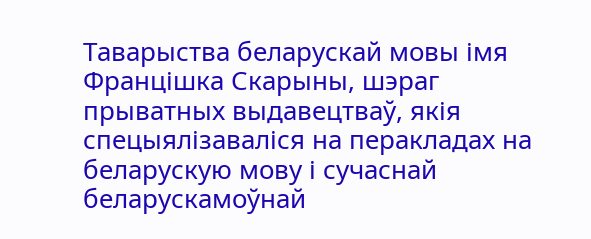Таварыства беларускай мовы імя Францішка Скарыны, шэраг прыватных выдавецтваў, якія спецыялізаваліся на перакладах на беларускую мову і сучаснай беларускамоўнай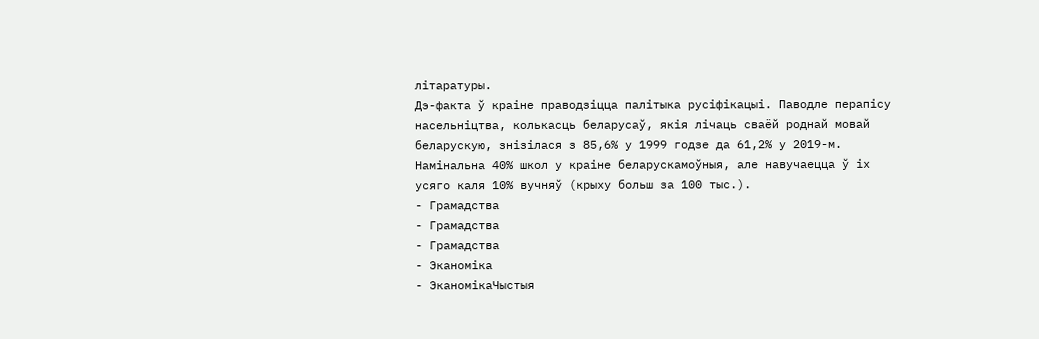літаратуры.
Дэ-факта ў краіне праводзіцца палітыка русіфікацыі. Паводле перапісу насельніцтва, колькасць беларусаў, якія лічаць сваёй роднай мовай беларускую, знізілася з 85,6% у 1999 годзе да 61,2% у 2019-м.
Намінальна 40% школ у краіне беларускамоўныя, але навучаецца ў іх усяго каля 10% вучняў (крыху больш за 100 тыс.).
- Грамадства
- Грамадства
- Грамадства
- Эканоміка
- ЭканомікаЧыстыя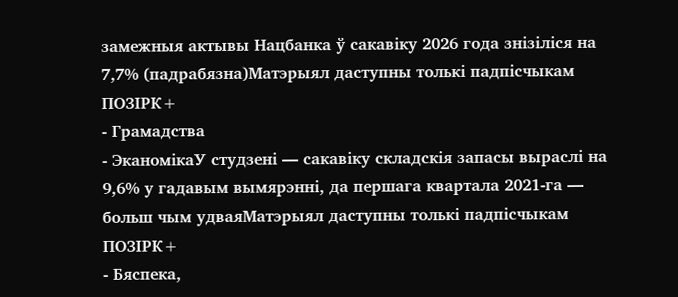замежныя актывы Нацбанка ў сакавіку 2026 года знізіліся на 7,7% (падрабязна)Матэрыял даступны толькі падпісчыкам ПОЗІРК+
- Грамадства
- ЭканомікаУ студзені — сакавіку складскія запасы выраслі на 9,6% у гадавым вымярэнні, да першага квартала 2021-га — больш чым удваяМатэрыял даступны толькі падпісчыкам ПОЗІРК+
- Бяспека,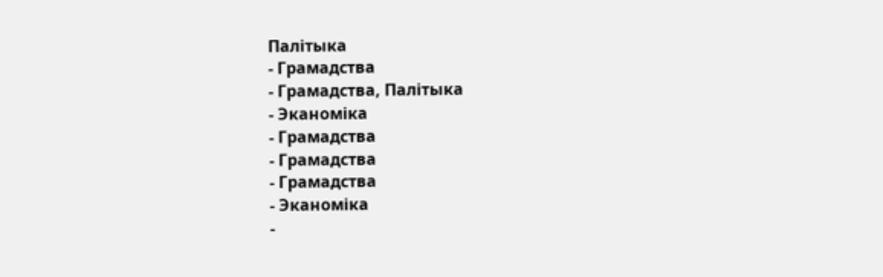Палітыка
- Грамадства
- Грамадства, Палітыка
- Эканоміка
- Грамадства
- Грамадства
- Грамадства
- Эканоміка
-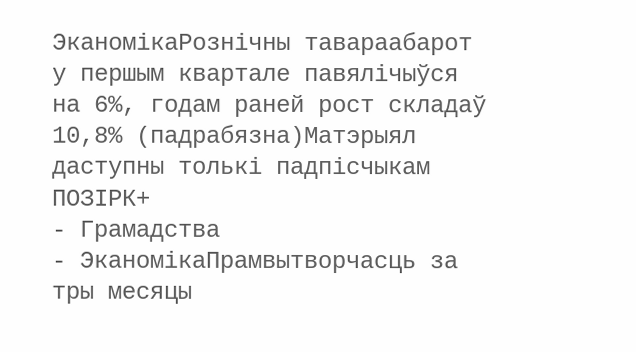ЭканомікаРознічны тавараабарот у першым квартале павялічыўся на 6%, годам раней рост складаў 10,8% (падрабязна)Матэрыял даступны толькі падпісчыкам ПОЗІРК+
- Грамадства
- ЭканомікаПрамвытворчасць за тры месяцы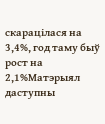скарацілася на 3,4%, год таму быў рост на 2,1%Матэрыял даступны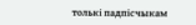толькі падпісчыкам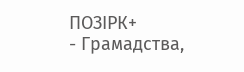ПОЗІРК+
- Грамадства,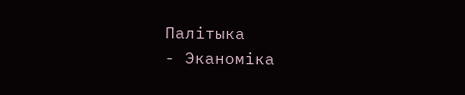Палітыка
- Эканоміка